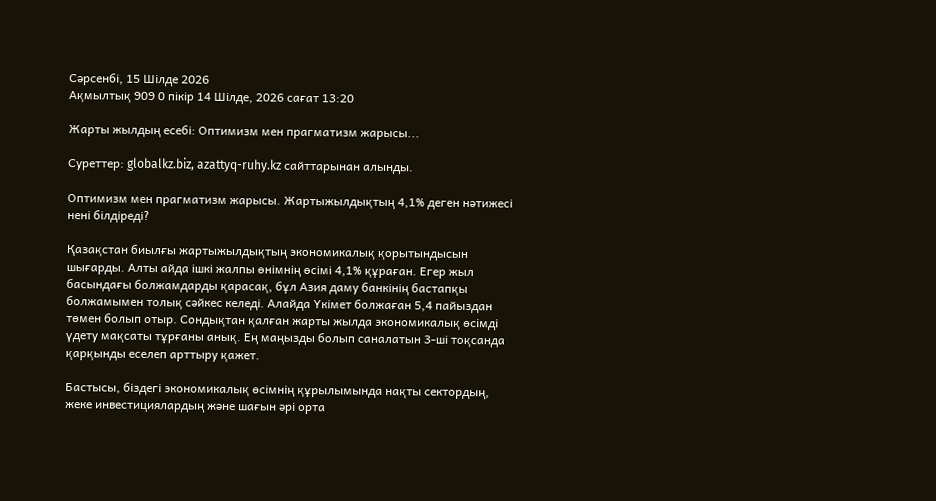Сәрсенбі, 15 Шілде 2026
Ақмылтық 909 0 пікір 14 Шілде, 2026 сағат 13:20

Жарты жылдың есебі: Оптимизм мен прагматизм жарысы...

Суреттер: globalkz.biz, azattyq-ruhy.kz сайттарынан алынды.

Оптимизм мен прагматизм жарысы. Жартыжылдықтың 4,1% деген нәтижесі нені білдіреді?

Қазақстан биылғы жартыжылдықтың экономикалық қорытындысын шығарды. Алты айда ішкі жалпы өнімнің өсімі 4,1% құраған. Егер жыл басындағы болжамдарды қарасақ, бұл Азия даму банкінің бастапқы болжамымен толық сәйкес келеді. Алайда Үкімет болжаған 5,4 пайыздан төмен болып отыр. Сондықтан қалған жарты жылда экономикалық өсімді үдету мақсаты тұрғаны анық. Ең маңызды болып саналатын 3-ші тоқсанда қарқынды еселеп арттыру қажет.

Бастысы, біздегі экономикалық өсімнің құрылымында нақты сектордың, жеке инвестициялардың және шағын әрі орта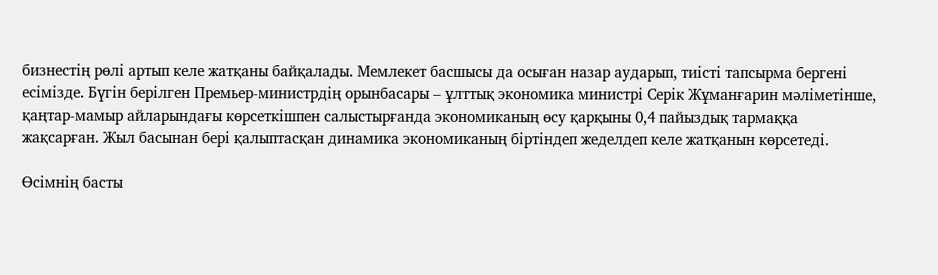бизнестің рөлі артып келе жатқаны байқалады. Мемлекет басшысы да осыған назар аударып, тиісті тапсырма бергені есімізде. Бүгін берілген Премьер-министрдің орынбасары – ұлттық экономика министрі Серік Жұманғарин мәліметінше, қаңтар-мамыр айларындағы көрсеткішпен салыстырғанда экономиканың өсу қарқыны 0,4 пайыздық тармаққа жақсарған. Жыл басынан бері қалыптасқан динамика экономиканың біртіндеп жеделдеп келе жатқанын көрсетеді.

Өсімнің басты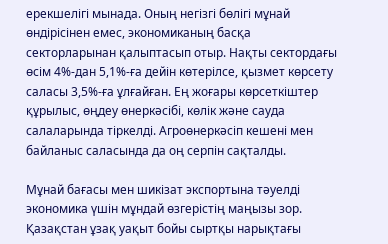ерекшелігі мынада. Оның негізгі бөлігі мұнай өндірісінен емес, экономиканың басқа секторларынан қалыптасып отыр. Нақты сектордағы өсім 4%-дан 5,1%-ға дейін көтерілсе, қызмет көрсету саласы 3,5%-ға ұлғайған. Ең жоғары көрсеткіштер құрылыс, өңдеу өнеркәсібі, көлік және сауда салаларында тіркелді. Агроөнеркәсіп кешені мен байланыс саласында да оң серпін сақталды.

Мұнай бағасы мен шикізат экспортына тәуелді экономика үшін мұндай өзгерістің маңызы зор. Қазақстан ұзақ уақыт бойы сыртқы нарықтағы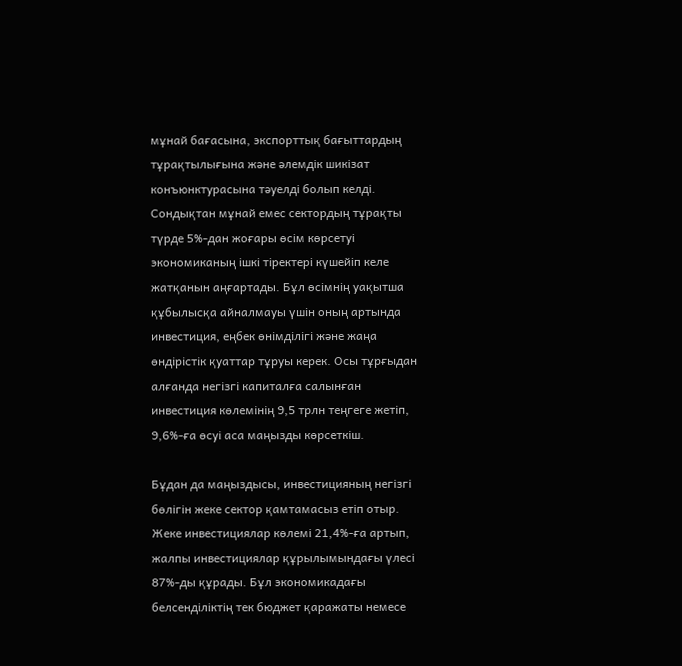мұнай бағасына, экспорттық бағыттардың тұрақтылығына және әлемдік шикізат конъюнктурасына тәуелді болып келді. Сондықтан мұнай емес сектордың тұрақты түрде 5%-дан жоғары өсім көрсетуі экономиканың ішкі тіректері күшейіп келе жатқанын аңғартады. Бұл өсімнің уақытша құбылысқа айналмауы үшін оның артында инвестиция, еңбек өнімділігі және жаңа өндірістік қуаттар тұруы керек. Осы тұрғыдан алғанда негізгі капиталға салынған инвестиция көлемінің 9,5 трлн теңгеге жетіп, 9,6%-ға өсуі аса маңызды көрсеткіш.

Бұдан да маңыздысы, инвестицияның негізгі бөлігін жеке сектор қамтамасыз етіп отыр. Жеке инвестициялар көлемі 21,4%-ға артып, жалпы инвестициялар құрылымындағы үлесі 87%-ды құрады. Бұл экономикадағы белсенділіктің тек бюджет қаражаты немесе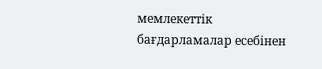мемлекеттік бағдарламалар есебінен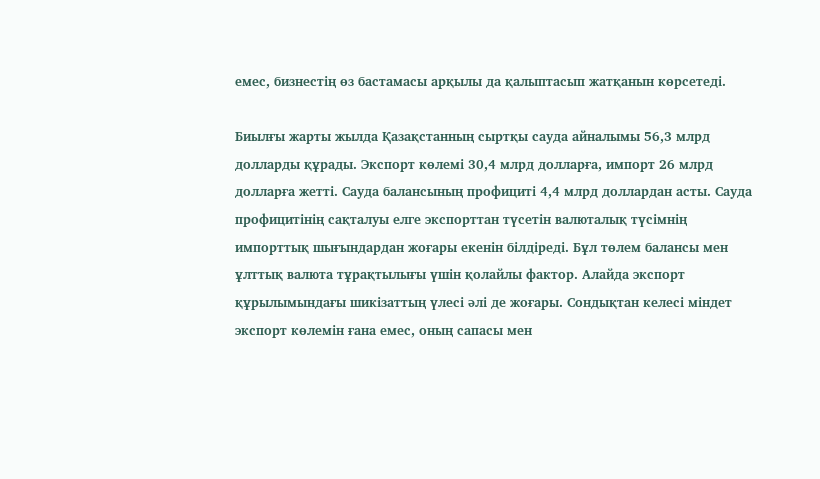емес, бизнестің өз бастамасы арқылы да қалыптасып жатқанын көрсетеді.

Биылғы жарты жылда Қазақстанның сыртқы сауда айналымы 56,3 млрд долларды құрады. Экспорт көлемі 30,4 млрд долларға, импорт 26 млрд долларға жетті. Сауда балансының профициті 4,4 млрд доллардан асты. Сауда профицитінің сақталуы елге экспорттан түсетін валюталық түсімнің импорттық шығындардан жоғары екенін білдіреді. Бұл төлем балансы мен ұлттық валюта тұрақтылығы үшін қолайлы фактор. Алайда экспорт құрылымындағы шикізаттың үлесі әлі де жоғары. Сондықтан келесі міндет экспорт көлемін ғана емес, оның сапасы мен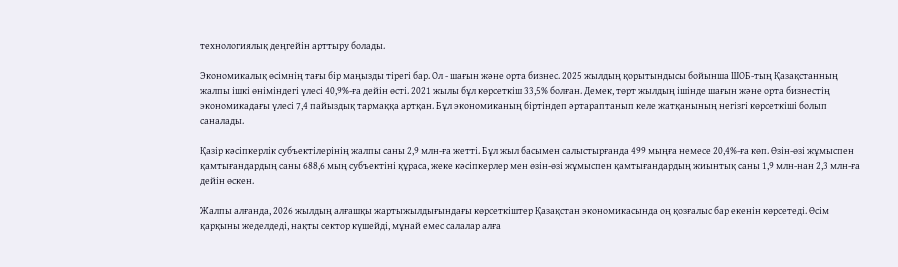технологиялық деңгейін арттыру болады.

Экономикалық өсімнің тағы бір маңызды тірегі бар. Ол - шағын және орта бизнес. 2025 жылдың қорытындысы бойынша ШОБ-тың Қазақстанның жалпы ішкі өніміндегі үлесі 40,9%-ға дейін өсті. 2021 жылы бұл көрсеткіш 33,5% болған. Демек, төрт жылдың ішінде шағын және орта бизнестің экономикадағы үлесі 7,4 пайыздық тармаққа артқан. Бұл экономиканың біртіндеп әртараптанып келе жатқанының негізгі көрсеткіші болып саналады.

Қазір кәсіпкерлік субъектілерінің жалпы саны 2,9 млн-ға жетті. Бұл жыл басымен салыстырғанда 499 мыңға немесе 20,4%-ға көп. Өзін-өзі жұмыспен қамтығандардың саны 688,6 мың субъектіні құраса, жеке кәсіпкерлер мен өзін-өзі жұмыспен қамтығандардың жиынтық саны 1,9 млн-нан 2,3 млн-ға дейін өскен.

Жалпы алғанда, 2026 жылдың алғашқы жартыжылдығындағы көрсеткіштер Қазақстан экономикасында оң қозғалыс бар екенін көрсетеді. Өсім қарқыны жеделдеді, нақты сектор күшейді, мұнай емес салалар алға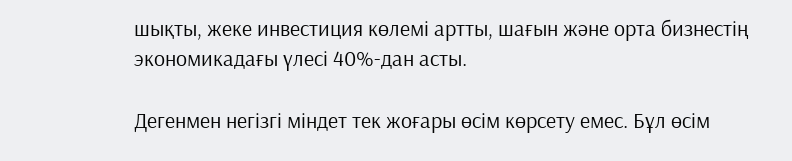шықты, жеке инвестиция көлемі артты, шағын және орта бизнестің экономикадағы үлесі 40%-дан асты.

Дегенмен негізгі міндет тек жоғары өсім көрсету емес. Бұл өсім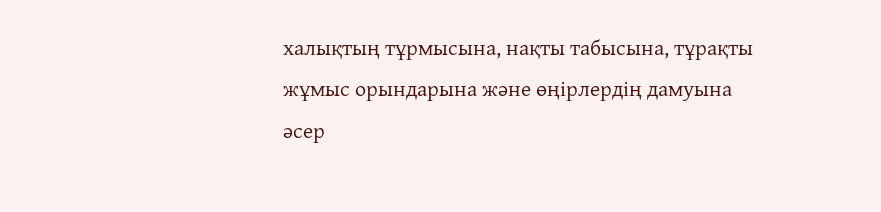халықтың тұрмысына, нақты табысына, тұрақты жұмыс орындарына және өңірлердің дамуына әсер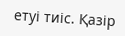етуі тиіс. Қазір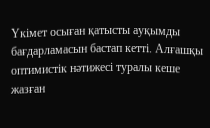Үкімет осыған қатысты ауқымды бағдарламасын бастап кетті. Алғашқы оптимистік нәтижесі туралы кеше жазған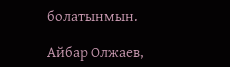болатынмын.

Айбар Олжаев,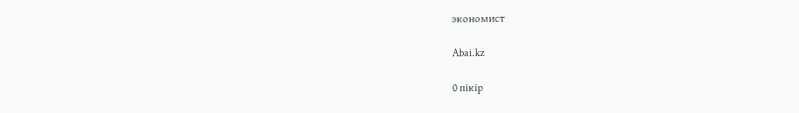экономист

Abai.kz

0 пікір